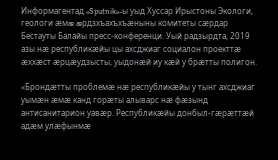Информагентад «Sputnik»-ы уыд Хуссар Ирыстоны Экологи, геологи æмæ æрдзхъахъхъæныны комитеты сæрдар Бестауты Балайы пресс-конференци. Уый радзырдта, 2019 азы нæ республикæйы цы ахсджиаг социалон проекттæ æххæст æрцæудзысты, уыдонæй иу кæй у брæтты полигон.

«Брондæтты проблемæ нæ республикæйы у тынг ахсджиаг уымæн æмæ канд горæты алыварс нæ фæзынд антисанитарион уавæр. Республикæйы донбыл-гæрæттæй адæм улæфынмæ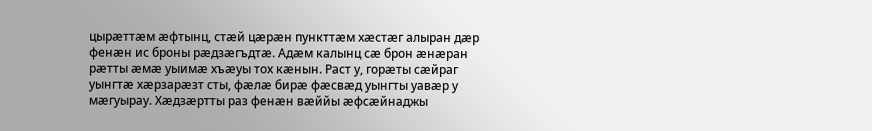цырæттæм æфтынц, стæй цæрæн пункттæм хæстæг алыран дæр фенæн ис броны рæдзæгъдтæ. Адæм калынц сæ брон æнæран рæтты æмæ уыимæ хъæуы тох кæнын. Раст у, горæты сæйраг уынгтæ хæрзарæзт сты, фæлæ бирæ фæсвæд уынгты уавæр у мæгуырау. Хæдзæртты раз фенæн вæййы æфсæйнаджы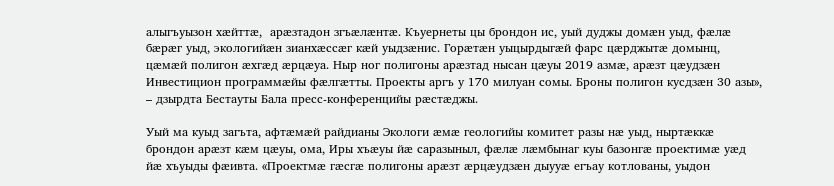алыгъуызон хæйттæ,  арæзтадон згъæлæнтæ. Къуернеты цы брондон ис, уый дуджы домæн уыд, фæлæ бæрæг уыд, экологийæн зианхæссæг кæй уыдзæнис. Горæтæн уыцырдыгæй фарс цæрджытæ домынц, цæмæй полигон æхгæд æрцæуа. Ныр ног полигоны арæзтад нысан цæуы 2019 азмæ, арæзт цæудзæн Инвестицион программæйы фæлгæтты. Проекты аргъ у 170 милуан сомы. Броны полигон кусдзæн 30 азы», – дзырдта Бестауты Бала пресс-конференцийы рæстæджы.

Уый ма куыд загъта, афтæмæй райдианы Экологи æмæ геологийы комитет разы нæ уыд, ныртæккæ брондон арæзт кæм цæуы, ома, Иры хъæуы йæ саразыныл, фæлæ лæмбынаг куы базонгæ проектимæ уæд йæ хъуыды фæивта. «Проектмæ гæсгæ полигоны арæзт æрцæудзæн дыууæ егъау котлованы, уыдон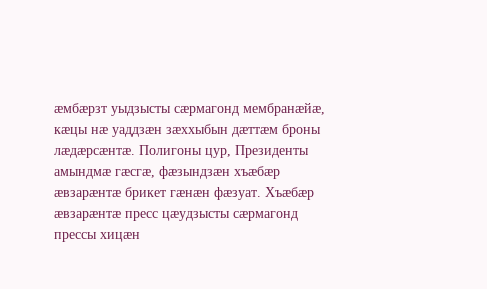æмбæрзт уыдзысты сæрмагонд мембранæйæ, кæцы нæ уаддзæн зæххыбын дæттæм броны лæдæрсæнтæ. Полигоны цур, Президенты амындмæ гæсгæ, фæзындзæн хъæбæр æвзарæнтæ брикет гæнæн фæзуат. Хъæбæр æвзарæнтæ пресс цæудзысты сæрмагонд прессы хицæн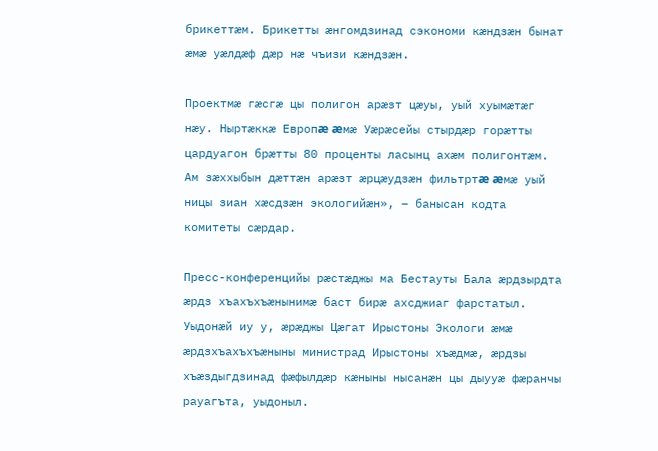брикеттæм. Брикетты æнгомдзинад сэкономи кæндзæн бынат æмæ уæлдæф дæр нæ чъизи кæндзæн.

Проектмæ гæсгæ цы полигон арæзт цæуы, уый хуымæтæг нæу. Ныртæккæ Европæ æмæ Уæрæсейы стырдæр горæтты цардуагон брæтты 80 проценты ласынц ахæм полигонтæм. Ам зæххыбын дæттæн арæзт æрцæудзæн фильтртæ æмæ уый ницы зиан хæсдзæн экологийæн», – банысан кодта комитеты сæрдар.

Пресс-конференцийы рæстæджы ма Бестауты Бала æрдзырдта æрдз хъахъхъæнынимæ баст бирæ ахсджиаг фарстатыл. Уыдонæй иу у, æрæджы Цæгат Ирыстоны Экологи æмæ æрдзхъахъхъæныны министрад Ирыстоны хъæдмæ, æрдзы хъæздыгдзинад фæфылдæр кæныны нысанæн цы дыууæ фæранчы рауагъта, уыдоныл.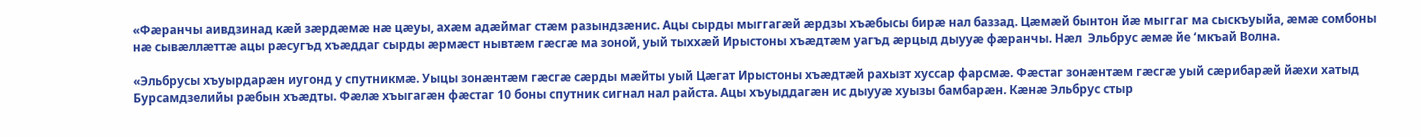«Фæранчы аивдзинад кæй зæрдæмæ нæ цæуы, ахæм адæймаг стæм разындзæнис. Ацы сырды мыггагæй æрдзы хъæбысы бирæ нал баззад. Цæмæй бынтон йæ мыггаг ма сыскъуыйа, æмæ сомбоны нæ сывæллæттæ ацы рæсугъд хъæддаг сырды æрмæст нывтæм гæсгæ ма зоной, уый тыххæй Ирыстоны хъæдтæм уагъд æрцыд дыууæ фæранчы. Нæл  Эльбрус æмæ йе ‘мкъай Волна.

«Эльбрусы хъуырдарæн иугонд у спутникмæ. Уыцы зонæнтæм гæсгæ сæрды мæйты уый Цæгат Ирыстоны хъæдтæй рахызт хуссар фарсмæ. Фæстаг зонæнтæм гæсгæ уый сæрибарæй йæхи хатыд Бурсамдзелийы рæбын хъæдты. Фæлæ хъыгагæн фæстаг 10 боны спутник сигнал нал райста. Ацы хъуыддагæн ис дыууæ хуызы бамбарæн. Кæнæ Эльбрус стыр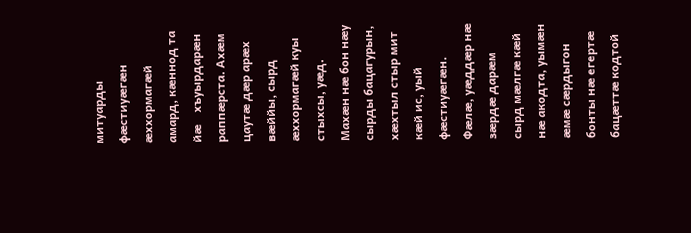митуарды фæстиуæгæн æххормагæй амард, кæннод та йæ    хъуырдарæн раппæрста. Ахæм цаутæ дæр арæх вæййы, сырд æххормагæй куы стыхсы, уæд. Махæн нæ бон нæу сырды бацагурын, хæхтыл стыр мит кæй ис, уый фæстиуæгæн. Фæлæ, уæддæр нæ зæрдæ дарæм сырд мæлгæ кæй нæ акодта, уымæн æмæ сæрдыгон бонты нæ егертæ бацæттæ кодтой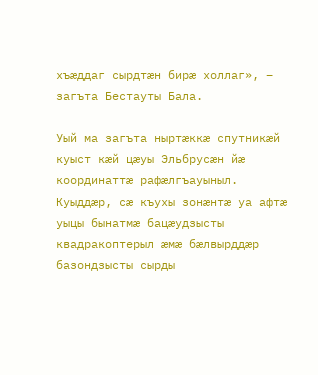хъæддаг сырдтæн бирæ холлаг», – загъта Бестауты Бала.

Уый ма загъта ныртæккæ спутникæй куыст кæй цæуы Эльбрусæн йæ координаттæ рафæлгъауыныл. Куыддæр, сæ къухы зонæнтæ уа афтæ уыцы бынатмæ бацæудзысты квадракоптерыл æмæ бæлвырддæр базондзысты сырды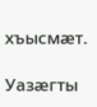хъысмæт.

Уазæгты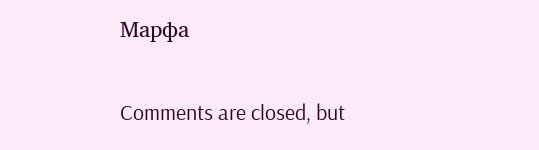Марфа

Comments are closed, but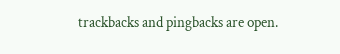trackbacks and pingbacks are open.